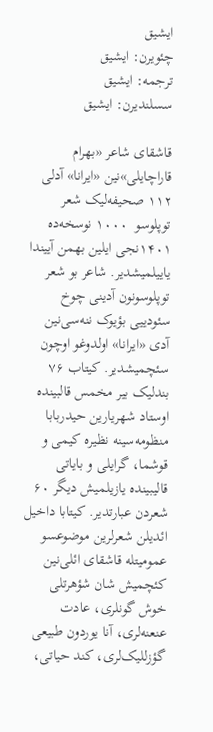ایشیق
چئویرن: ایشیق
ترجمه: ایشیق
سسلندیرن: ایشیق

قاشقای شاعر «بهرام قاراچایلی»نین «ایرانا» آدلی ۱۱۲ صحیفه‌لیک شعر توپلوسو  ۱۰۰۰ نوسخه‌ده ۱۴۰۱نجی ایلین بهمن آییندا یاییلمیشدیر. شاعر بو شعر توپلوسونون آدینی چوخ سئودییی بؤیوک ننه‌سی‌نین آدی «ایرانا» اولدوغو اوچون سئچمیشدیر. کیتاب ۷۶ بندلیک بیر مخمس قالبینده اوستاد شهریارین حیدربابا منظومه‌سینه نظیره کیمی و قوشما، گرایلی و بایاتی قالیبینده یازیلمیش دیگر ۶۰ شعردن عبارتدیر. کیتابا داخیل ائدیلن شعرلرین موضوعسو عمومیتله قاشقای ائلی‌نین کئچمیش شان شؤهرتلی خوش گونلری، عادت عنعنه‌لری، آنا یوردون طبیعی گؤزللیک‌لری، کند حیاتی،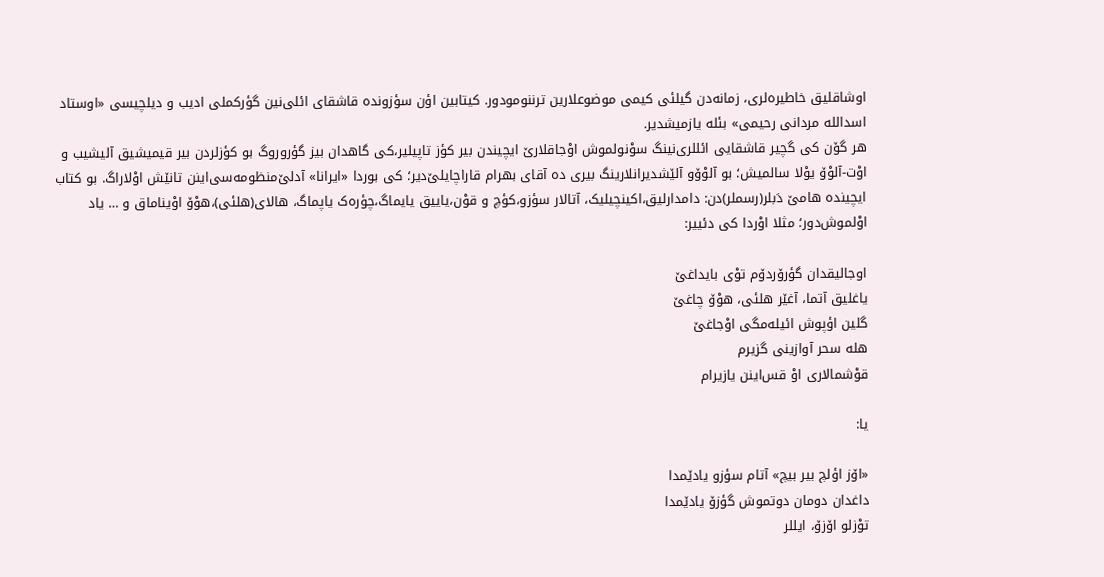اوشاقلیق خاطیره‌لری، زمانه‌دن گیلئی کیمی موضوعلارین ترننومودور. کیتابین اؤن سؤزونده قاشقای ائلی‌نین گؤرکملی ادیب و دیلچیسی «اوستاد اسدالله مردانی رحیمی» بئله یازمیشدیر.
هر گۆن کی گچیر قاشقایی ائللری‌نینگ سوْنولموش اوْجاقلارێ ایچیندن بیر کؤز تاپیلیر،کی گاهدان بیز گؤروروگ بو کؤزلردن بیر قیمیشیق آلیشیب و اوْت-آلوْۆ یوْلا سالمیش؛ بو آلوْۆو آلێشدیرانلارینگ بیری ده آقای بهرام قاراچایلێ‌دیر؛ کی بوردا «ایرانا» آدلێ‌منظومه‌سی‌اینن تانێش اوْلاراگ. بو کتاب ایچینده هامێ دَبلر(رسملر)دن: دامدارلیق،اکینچیلیک، آتالار سؤزو،کؤچ و قوْن،یاییق یایماگ،چؤره‌ک یاپماگ، هالای(هلئی)،هوْۆ اوْیناماق و … یاد اوْلموش‌دور؛ مثلا اوْردا کی دئییر:

اوجالیقدان گؤرۆردۆم توْی بایداغێ
یاغلیق‌ آتما، آغێر‌ هلئی، هوْۆ چاغێ
گلین اؤپوش ائیله‌مگی اوْجاغێ
هله سحر آوازینی گزیرم
قوْشمالاری اوْ قس‌اینن یازیرام

یا:

«اۆز اؤلچ بیر بیچ» آتام سؤزو یادێمدا
داغدان دومان دوتموش گؤزۆ یادێمدا
توْزلو اۆزۆ، ایللر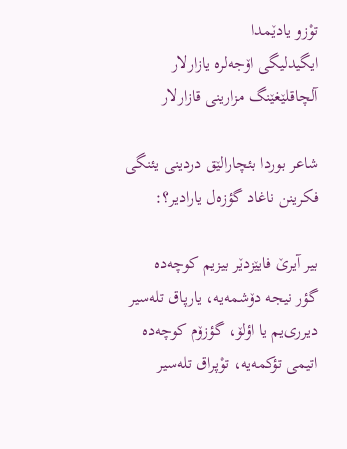توْزو یادێمدا
ایگیدلیگی اۆجه‌لره یازارلار
آلچاقلێغێنگ مزارینی قازارلار

شاعر بوردا بئچارالێق دردینی یئنگی فکرینن ناغاد گؤزه‌ل یارادیر؟:

بیر آیرێ فایێزدێر بیزیم کوچه‌ده
گؤر نیجه دۆشمه‌یه، یارپاق تله‌سیر
دیرری‌یم یا اؤلۆ، گؤزۆم کوچه‌ده
اتیمی تؤکمه‌یه، توْپراق تله‌سیر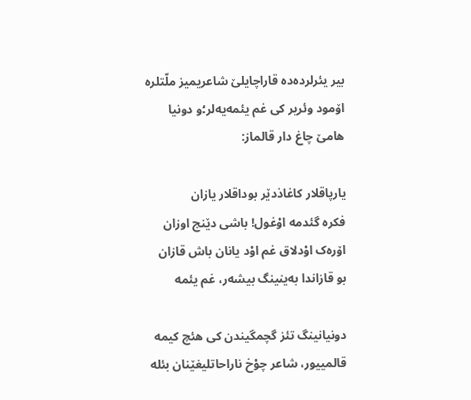بیر یئرلرده‌ده قاراچایلێ شاعریمیز ملّتلره اۆمود وئریر کی غم یئمه‌یه‌لر؛و دونیا هامێ چاغ دار قالماز:

یارپاقلار کاغاذدێر بوداقلار یازان
فکره گئدمه اوْغول! باشی دێنج اوزان
اۆره‌ک اوْدلاق غم اوْد یانان باش قازان
بو قازاندا به‌ینینگ بیشه‌ر، غم یئمه

دونیانینگ تئز گچمگیندن کی هئچ کیمه قالمییور، شاعر چوْخ ناراحاتلیغێنان بئله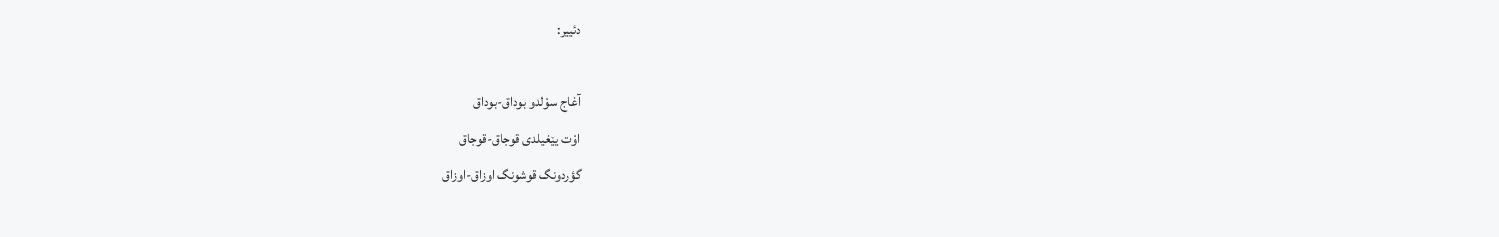دئییر:

آغاج سوْلدو بوداق-بوداق
اوْت یێغیلدی قوجاق-قوجاق
گؤردونگ قوشونگ اوزاق-اوزاق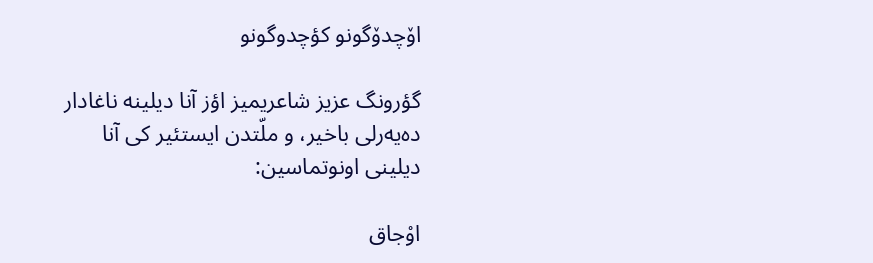اۆچدۆگونو کؤچدوگونو

گؤرونگ عزیز شاعریمیز اؤز آنا دیلینه ناغادار ده‌یه‌رلی باخیر، و ملّتدن ایستئیر کی آنا دیلینی اونوتماسین:

اوْجاق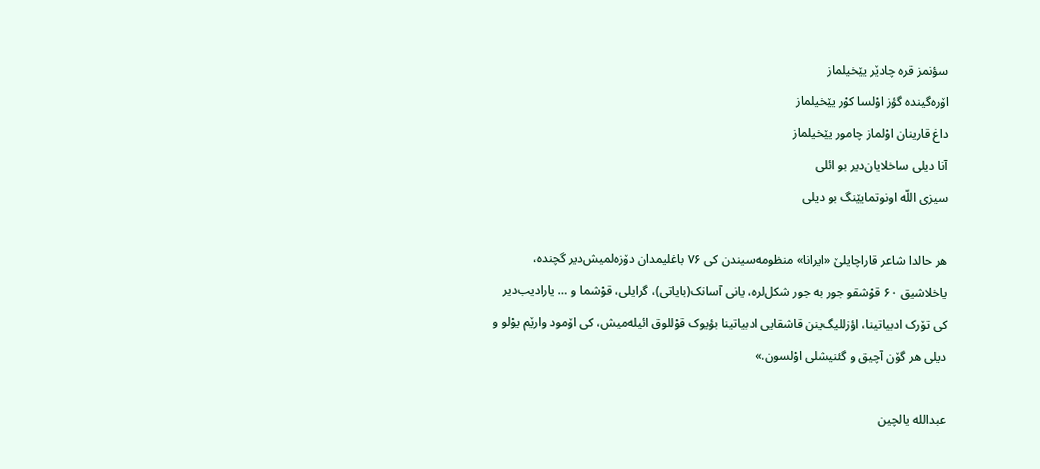سؤنمز قره چادێر یێخیلماز
اۆره‌گینده گؤز اوْلسا کوْر یێخیلماز
داغ قارینان اوْلماز چامور یێخیلماز
آنا دیلی ساخلایان‌دیر بو ائلی
سیزی اللّه اونوتمایێنگ بو دیلی

هر حالدا شاعر قاراچایلێ «ایرانا» منظومه‌سیندن کی ۷۶ باغلیمدان دۆزه‌لمیش‌دیر گچنده، یاخلاشیق ۶۰ قوْشقو جور به جور شکل‌لره، یانی آسانک(بایاتی)، گرایلی، قوْشما و … یارادیب‌دیر کی تۆرک ادبیاتینا، اؤزللیگ‌ینن قاشقایی ادبیاتینا بؤیوک قوْللوق ائیله‌میش، کی اۆمود وارێم یوْلو و دیلی هر گۆن آچیق و گئنیشلی اوْلسون.»

عبدالله یالچین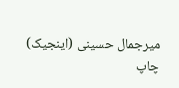میرجمال حسینی (اینجیک)
چاپ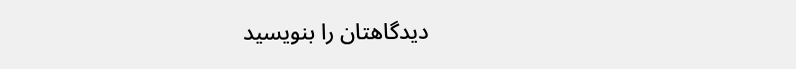دیدگاهتان را بنویسید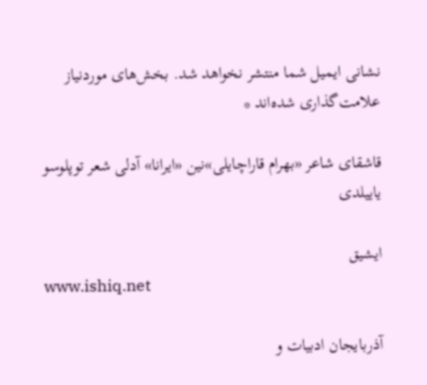نشانی ایمیل شما منتشر نخواهد شد. بخش‌های موردنیاز علامت‌گذاری شده‌اند *

قاشقای شاعر «بهرام قاراچایلی»نین «ایرانا» آدلی شعر توپلوسو یاییلدی

ایشیق
www.ishiq.net

آذربایجان ادبیات و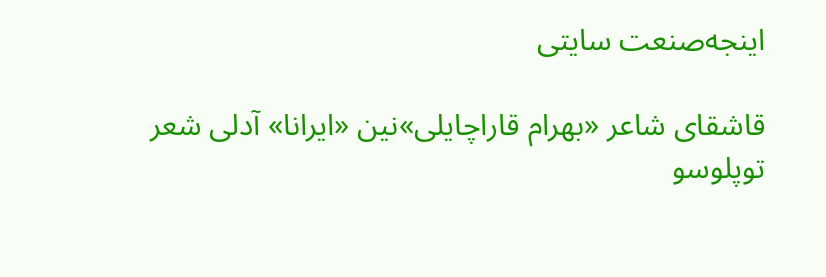اینجه‌صنعت سایتی

قاشقای شاعر «بهرام قاراچایلی»نین «ایرانا» آدلی شعر توپلوسو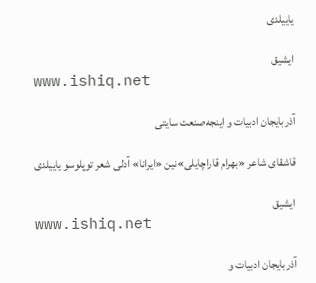یاییلدی

ایشیق
www.ishiq.net

آذربایجان ادبیات و اینجه‌صنعت سایتی

قاشقای شاعر «بهرام قاراچایلی»نین «ایرانا» آدلی شعر توپلوسو یاییلدی

ایشیق
www.ishiq.net

آذربایجان ادبیات و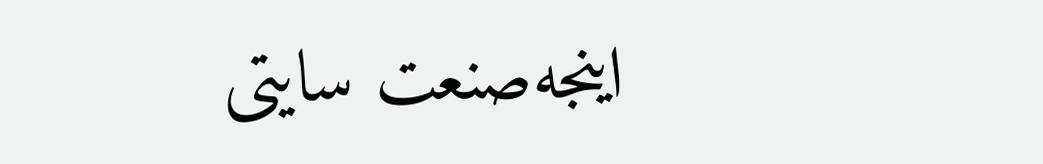اینجه‌صنعت سایتی